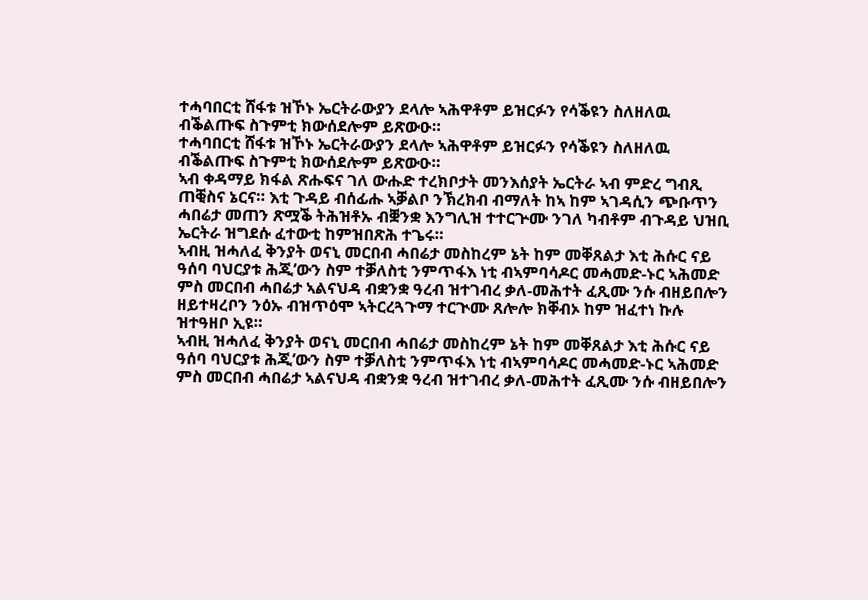ተሓባበርቲ ሸፋቱ ዝኾኑ ኤርትራውያን ደላሎ ኣሕዋቶም ይዝርፉን የሳቕዩን ስለዘለዉ ብቕልጡፍ ስጉምቲ ክውሰደሎም ይጽውዑ።
ተሓባበርቲ ሸፋቱ ዝኾኑ ኤርትራውያን ደላሎ ኣሕዋቶም ይዝርፉን የሳቕዩን ስለዘለዉ ብቕልጡፍ ስጉምቲ ክውሰደሎም ይጽውዑ።
ኣብ ቀዳማይ ክፋል ጽሑፍና ገለ ውሑድ ተረክቦታት መንእሰያት ኤርትራ ኣብ ምድረ ግብጺ ጠቒስና ኔርና። እቲ ጉዳይ ብሰፊሑ ኣቓልቦ ንኽረክብ ብማለት ከኣ ከም ኣገዳሲን ጭቡጥን ሓበሬታ መጠን ጽሟቕ ትሕዝቶኡ ብቛንቋ እንግሊዝ ተተርጕሙ ንገለ ካብቶም ብጉዳይ ህዝቢ ኤርትራ ዝግደሱ ፈተውቲ ከምዝበጽሕ ተጌሩ።
ኣብዚ ዝሓለፈ ቅንያት ወናኒ መርበብ ሓበሬታ መስከረም ኔት ከም መቐጸልታ እቲ ሕሱር ናይ ዓሰባ ባህርያቱ ሕጂ’ውን ስም ተቓለስቲ ንምጥፋእ ነቲ ብኣምባሳዶር መሓመድ-ኑር ኣሕመድ ምስ መርበብ ሓበሬታ ኣልናህዳ ብቋንቋ ዓረብ ዝተገብረ ቃለ-መሕተት ፈጺሙ ንሱ ብዘይበሎን ዘይተዛረቦን ንዕኡ ብዝጥዕሞ ኣትርረጓጉማ ተርጒሙ ጸሎሎ ክቐብኦ ከም ዝፈተነ ኩሉ ዝተዓዘቦ ኢዩ።
ኣብዚ ዝሓለፈ ቅንያት ወናኒ መርበብ ሓበሬታ መስከረም ኔት ከም መቐጸልታ እቲ ሕሱር ናይ ዓሰባ ባህርያቱ ሕጂ’ውን ስም ተቓለስቲ ንምጥፋእ ነቲ ብኣምባሳዶር መሓመድ-ኑር ኣሕመድ ምስ መርበብ ሓበሬታ ኣልናህዳ ብቋንቋ ዓረብ ዝተገብረ ቃለ-መሕተት ፈጺሙ ንሱ ብዘይበሎን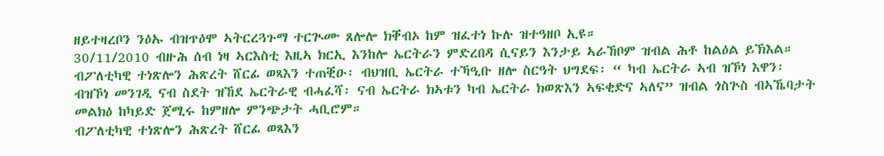ዘይተዛረቦን ንዕኡ ብዝጥዕሞ ኣትርረጓጉማ ተርጒሙ ጸሎሎ ክቐብኦ ከም ዝፈተነ ኩሉ ዝተዓዘቦ ኢዩ።
30/11/2010 ብዙሕ ሰብ ነዛ ኣርእስቲ እዚኣ ክርኢ እንከሎ ኤርትራን ምድረበዳ ሲናይን እንታይ ኣራኸቦም ዝብል ሕቶ ከልዕል ይኽእል።
ብፖለቲካዊ ተነጽሎን ሕጽረት ሸርፊ ወጻእን ተጠቒዑ፡ ብህዝቢ ኤርትራ ተኻዒቡ ዘሎ ስርዓት ህግደፍ፡ “ ካብ ኤርትራ ኣብ ዝኾነ እዋን፡ ብዝኾነ መንገዲ ናብ ስደት ዝኸደ ኤርትራዊ ብሓፈሻ፡ ናብ ኤርትራ ክኣቱን ካብ ኤርትራ ክወጽእን ኣፍቂድና ኣለና” ዝብል ጎስጕስ ብኣኼባታት መልክዕ ከካይድ ጀሚሩ ከምዘሎ ምንጭታት ሓቢሮም።
ብፖለቲካዊ ተነጽሎን ሕጽረት ሸርፊ ወጻእን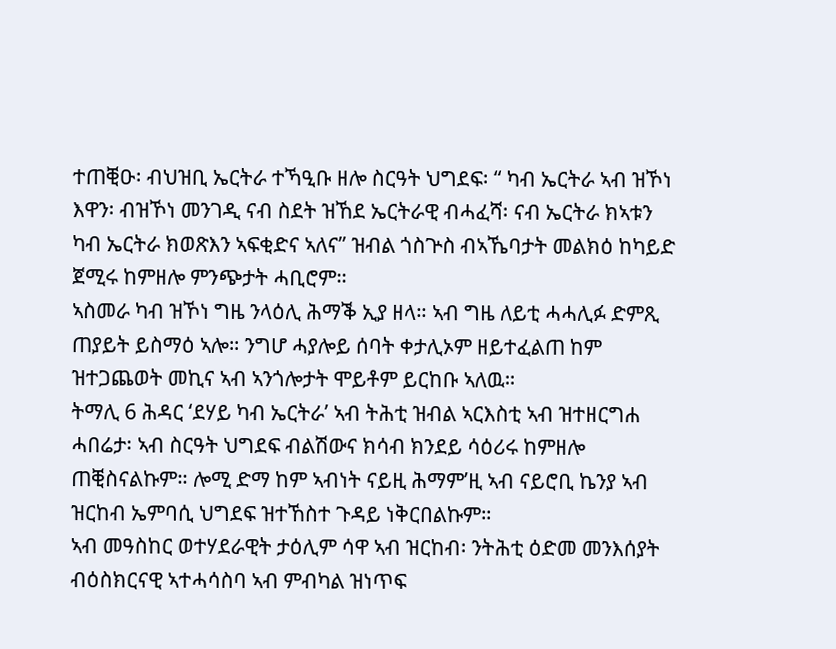ተጠቒዑ፡ ብህዝቢ ኤርትራ ተኻዒቡ ዘሎ ስርዓት ህግደፍ፡ “ ካብ ኤርትራ ኣብ ዝኾነ እዋን፡ ብዝኾነ መንገዲ ናብ ስደት ዝኸደ ኤርትራዊ ብሓፈሻ፡ ናብ ኤርትራ ክኣቱን ካብ ኤርትራ ክወጽእን ኣፍቂድና ኣለና” ዝብል ጎስጕስ ብኣኼባታት መልክዕ ከካይድ ጀሚሩ ከምዘሎ ምንጭታት ሓቢሮም።
ኣስመራ ካብ ዝኾነ ግዜ ንላዕሊ ሕማቕ ኢያ ዘላ። ኣብ ግዜ ለይቲ ሓሓሊፉ ድምጺ ጠያይት ይስማዕ ኣሎ። ንግሆ ሓያሎይ ሰባት ቀታሊኦም ዘይተፈልጠ ከም ዝተጋጨወት መኪና ኣብ ኣንጎሎታት ሞይቶም ይርከቡ ኣለዉ።
ትማሊ 6 ሕዳር ‘ደሃይ ካብ ኤርትራ’ ኣብ ትሕቲ ዝብል ኣርእስቲ ኣብ ዝተዘርግሐ ሓበሬታ፡ ኣብ ስርዓት ህግደፍ ብልሽውና ክሳብ ክንደይ ሳዕሪሩ ከምዘሎ ጠቒስናልኩም። ሎሚ ድማ ከም ኣብነት ናይዚ ሕማም’ዚ ኣብ ናይሮቢ ኬንያ ኣብ ዝርከብ ኤምባሲ ህግደፍ ዝተኸስተ ጉዳይ ነቅርበልኩም።
ኣብ መዓስከር ወተሃደራዊት ታዕሊም ሳዋ ኣብ ዝርከብ፡ ንትሕቲ ዕድመ መንእሰያት ብዕስክርናዊ ኣተሓሳስባ ኣብ ምብካል ዝነጥፍ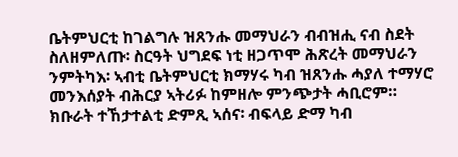ቤትምህርቲ ከገልግሉ ዝጸንሑ መማህራን ብብዝሒ ናብ ስደት ስለዘምለጡ፡ ስርዓት ህግደፍ ነቲ ዘጋጥሞ ሕጽረት መማህራን ንምትካእ፡ ኣብቲ ቤትምህርቲ ክማሃሩ ካብ ዝጸንሑ ሓያለ ተማሃሮ መንእሰያት ብሕርያ ኣትሪፉ ከምዘሎ ምንጭታት ሓቢሮም።
ክቡራት ተኸታተልቲ ድምጺ ኣሰና፡ ብፍላይ ድማ ካብ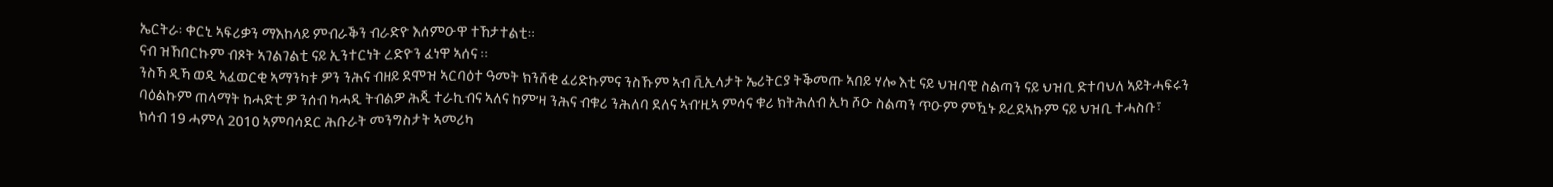ኤርትራ፡ ቀርኒ ኣፍሪቃን ማእከላይ ምብራቕን ብራድዮ እሰምዑዋ ተኸታተልቲ።
ናብ ዝኸበርኩም ብጾት ኣገልገልቲ ናይ ኢንተርነት ረድዮን ፈነዋ ኣሰና ፡፡
ንስኻ ዲኻ ወዲ ኣፈወርቂ ኣማንካቱ ዎን ንሕና ብዘይ ደሞዝ ኣርባዕተ ዓመት ክንሸቂ ፈሪድኩምና ንስኹም ኣብ ቪኢላታት ኤሪትርያ ትቕመጡ ኣበይ ሃሎ እቲ ናይ ህዝባዊ ስልጣን ናይ ህዝቢ ድተባህለ ኣይትሓፍሩን ባዕልኩም ጠላማት ከሓድቲ ዎ ንሰብ ካሓዲ ትብልዎ ሕጂ ተራኪብና ኣለና ከም’ዛ ንሕና ብቁሪ ንሕለባ ደለና ኣብ’ዚኣ ምሳና ቁሪ ክትሕለብ ኢካ ሾዑ ስልጣን ጥዑም ምዃኑ ይረደኣኩም ናይ ህዝቢ ተሓስቡ፣
ክሳብ 19 ሓምለ 2010 ኣምባሳደር ሕቡራት መንግስታት ኣመሪካ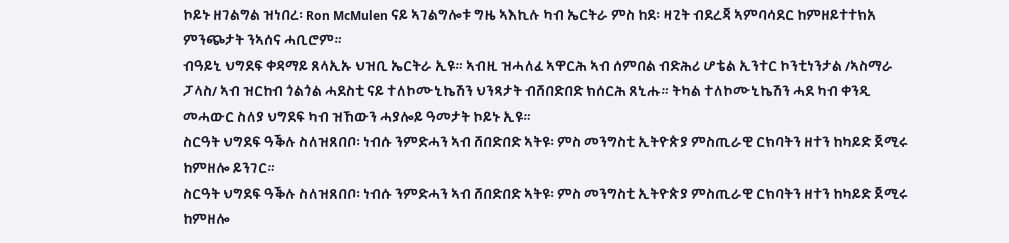ኮይኑ ዘገልግል ዝነበረ፡ Ron McMulen ናይ ኣገልግሎቱ ግዜ ኣእኪሉ ካብ ኤርትራ ምስ ከደ፡ ዛጊት ብደረጃ ኣምባሳደር ከምዘይተተክአ ምንጭታት ንኣሰና ሓቢሮም።
ብዓይኒ ህግደፍ ቀዳማይ ጸላኢኡ ህዝቢ ኤርትራ ኢዩ። ኣብዚ ዝሓለፈ ኣዋርሕ ኣብ ሰምበል ብድሕሪ ሆቴል ኢንተር ኮንቲነንታል /ኣስማራ ፓላስ/ ኣብ ዝርከብ ጎልጎል ሓደስቲ ናይ ተለኮሙኒኬሽን ህንጻታት ብሸበድበድ ክሰርሕ ጸኒሑ። ትካል ተለኮሙኒኬሽን ሓደ ካብ ቀንዲ መሓውር ስለያ ህግደፍ ካብ ዝኸውን ሓያሎይ ዓመታት ኮይኑ ኢዩ።
ስርዓት ህግደፍ ዓቕሉ ስለዝጸበቦ፡ ነብሱ ንምድሓን ኣብ ሸበድበድ ኣትዩ፡ ምስ መንግስቲ ኢትዮጵያ ምስጢራዊ ርክባትን ዘተን ከካይድ ጀሚሩ ከምዘሎ ይንገር።
ስርዓት ህግደፍ ዓቕሉ ስለዝጸበቦ፡ ነብሱ ንምድሓን ኣብ ሸበድበድ ኣትዩ፡ ምስ መንግስቲ ኢትዮጵያ ምስጢራዊ ርክባትን ዘተን ከካይድ ጀሚሩ ከምዘሎ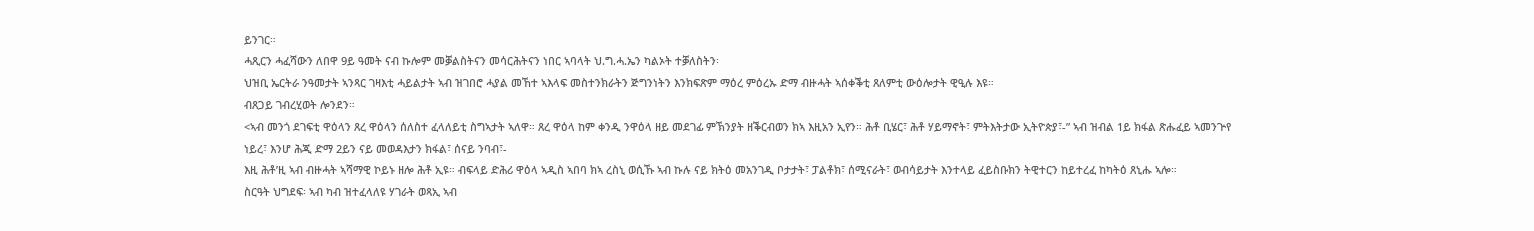ይንገር።
ሓጺርን ሓፈሻውን ለበዋ 9ይ ዓመት ናብ ኩሎም መቓልስትናን መሳርሕትናን ነበር ኣባላት ህ.ግ.ሓ.ኤን ካልኦት ተቓለስትን፡
ህዝቢ ኤርትራ ንዓመታት ኣንጻር ገዛእቲ ሓይልታት ኣብ ዝገበሮ ሓያል መኸተ ኣእላፍ መስተንክራትን ጅግንነትን እንክፍጽም ማዕረ ምዕረኡ ድማ ብዙሓት ኣሰቀቕቲ ጸለምቲ ውዕሎታት ዊዒሉ እዩ።
ብጸጋይ ገብረሂወት ሎንደን።
<ኣብ መንጎ ደገፍቲ ዋዕላን ጸረ ዋዕላን ሰለስተ ፈላለይቲ ስግኣታት ኣለዋ። ጸረ ዋዕላ ከም ቀንዲ ንዋዕላ ዘይ መደገፊ ምኽንያት ዘቕርብወን ክኣ እዚአን ኢየን። ሕቶ ቢሄር፣ ሕቶ ሃይማኖት፣ ምትእትታው ኢትዮጵያ፣-” ኣብ ዝብል 1ይ ክፋል ጽሑፈይ ኣመንጕየ ነይረ፣ እንሆ ሕጂ ድማ 2ይን ናይ መወዳእታን ክፋል፣ ሰናይ ንባብ፣-
እዚ ሕቶ’ዚ ኣብ ብዙሓት ኣሻማዊ ኮይኑ ዘሎ ሕቶ ኢዩ። ብፍላይ ድሕሪ ዋዕላ ኣዲስ ኣበባ ክኣ ረስኒ ወሲኹ ኣብ ኩሉ ናይ ክትዕ መአንገዲ ቦታታት፣ ፓልቶክ፣ ሰሚናራት፣ ወብሳይታት እንተላይ ፈይስቡክን ትዊተርን ከይተረፈ ከካትዕ ጸኒሑ ኣሎ።
ስርዓት ህግደፍ፡ ኣብ ካብ ዝተፈላለዩ ሃገራት ወጻኢ ኣብ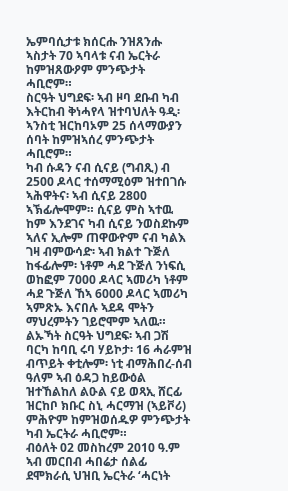ኤምባሲታቱ ክሰርሑ ንዝጸንሑ ኣስታት 70 ኣባላቱ ናብ ኤርትራ ከምዝጸውዖም ምንጭታት ሓቢሮም።
ስርዓት ህግደፍ፡ ኣብ ዞባ ደቡብ ካብ እትርከብ ቅነሓየላ ዝተባህለት ዓዲ፡ ኣንስቲ ዝርከባኦም 25 ሰላማውያን ሰባት ከምዝኣሰረ ምንጭታት ሓቢሮም።
ካብ ሱዳን ናብ ሲናይ (ግብጺ) ብ 2500 ዶላር ተሰማሚዕም ዝተበገሱ ኣሕዋትና፡ ኣብ ሲናይ 2800 ኣኽፊሎሞም። ሲናይ ምስ ኣተዉ ከም እንደገና ካብ ሲናይ ንወስደኩም ኣለና ኢሎም ጠዋውዮም ናብ ካልእ ገዛ ብምውሳድ፡ ኣብ ክልተ ጉጅለ ከፋፊሎም፡ ነቶም ሓደ ጉጅለ ንነፍሲ ወከፎም 7000 ዶላር ኣመሪካ ነቶም ሓደ ጉጅለ ኸኣ 6000 ዶላር ኣመሪካ ኣምጽኡ እናበሉ ኣደዳ ሞትን ማህረምትን ገይሮሞም ኣለዉ።
ልኡኻት ስርዓት ህግደፍ፡ ኣብ ጋሽ ባርካ ከባቢ ሩባ ሃይኮታ፡ 16 ሓራምዝ ብጥይት ቀቲሎም፡ ነቲ ብማሕበረ-ሰብ ዓለም ኣብ ዕዳጋ ከይውዕል ዝተኸልከለ ልዑል ናይ ወጻኢ ሸርፊ ዝርከቦ ክቡር ስኒ ሓርማዝ (ኣይቮሪ) ምሕዮም ከምዝወሰዱዎ ምንጭታት ካብ ኤርትራ ሓቢሮም።
ብዕለት 02 መስከረም 2010 ዓ.ም ኣብ መርበብ ሓበሬታ ሰልፊ ደሞክራሲ ህዝቢ ኤርትራ ‘ሓርነት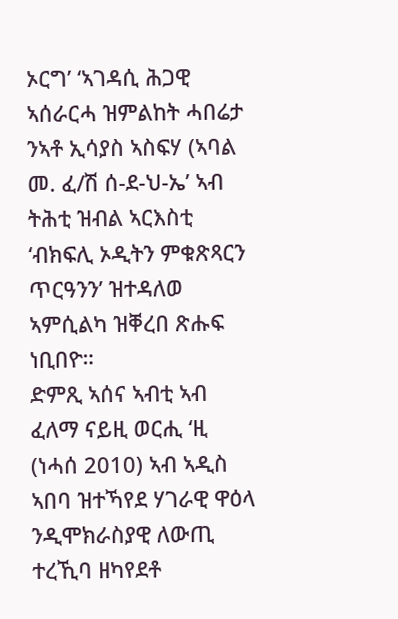ኦርግ’ ‘ኣገዳሲ ሕጋዊ ኣሰራርሓ ዝምልከት ሓበሬታ ንኣቶ ኢሳያስ ኣስፍሃ (ኣባል መ. ፈ/ሽ ሰ-ደ-ህ-ኤ’ ኣብ ትሕቲ ዝብል ኣርእስቲ ‘ብክፍሊ ኦዲትን ምቁጽጻርን ጥርዓንን’ ዝተዳለወ ኣምሲልካ ዝቐረበ ጽሑፍ ነቢበዮ።
ድምጺ ኣሰና ኣብቲ ኣብ ፈለማ ናይዚ ወርሒ ‘ዚ (ነሓሰ 2010) ኣብ ኣዲስ ኣበባ ዝተኻየደ ሃገራዊ ዋዕላ ንዲሞክራስያዊ ለውጢ ተረኺባ ዘካየደቶ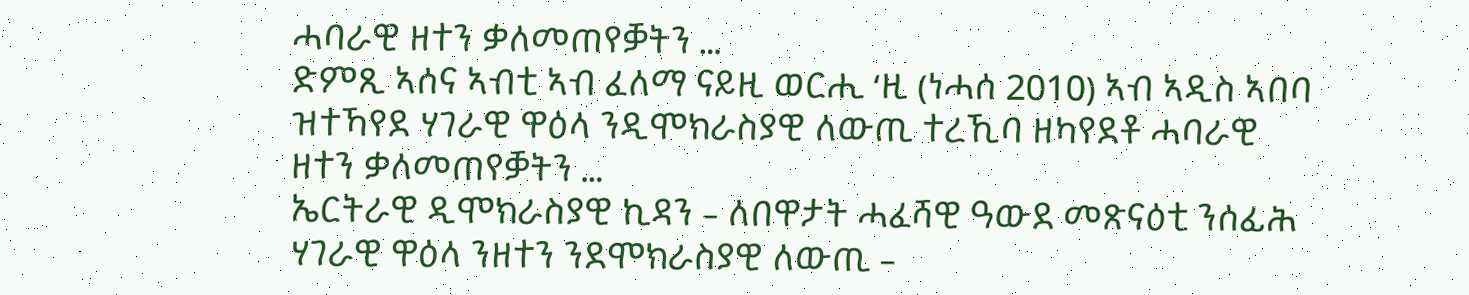ሓባራዊ ዘተን ቃለመጠየቓትን …
ድምጺ ኣሰና ኣብቲ ኣብ ፈለማ ናይዚ ወርሒ ‘ዚ (ነሓሰ 2010) ኣብ ኣዲስ ኣበባ ዝተኻየደ ሃገራዊ ዋዕላ ንዲሞክራስያዊ ለውጢ ተረኺባ ዘካየደቶ ሓባራዊ ዘተን ቃለመጠየቓትን …
ኤርትራዊ ዲሞክራስያዊ ኪዳን – ለበዋታት ሓፈሻዊ ዓውደ መጽናዕቲ ንሰፊሕ ሃገራዊ ዋዕላ ንዘተን ንደሞክራስያዊ ለውጢ –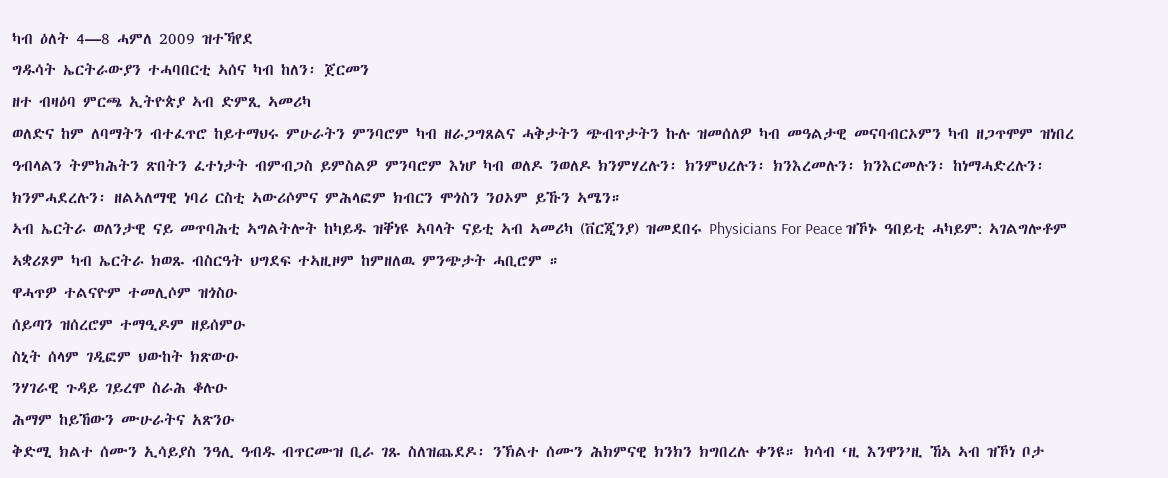ካብ ዕለት 4—8 ሓምለ 2009 ዝተኻየደ
ግዱሳት ኤርትራውያን ተሓባበርቲ ኣሰና ካብ ከለን፡ ጀርመን
ዘተ ብዛዕባ ምርጫ ኢትዮጵያ ኣብ ድምጺ ኣመሪካ
ወለድና ከም ለባማትን ብተፈጥሮ ከይተማህሩ ምሁራትን ምንባሮም ካብ ዘራጋግጸልና ሓቅታትን ጭብጥታትን ኩሉ ዝመሰለዎ ካብ መዓልታዊ መናባብርኦምን ካብ ዘጋጥሞም ዝነበረ ዓብላልን ትምክሕትን ጽበትን ፈተነታት ብምብጋስ ይምስልዎ ምንባሮም እነሆ ካብ ወለዶ ንወለዶ ክንምሃረሉን፡ ክንምህረሉን፡ ክንእረመሉን፡ ክንእርመሉን፡ ከነማሓድረሉን፡ ክንምሓደረሉን፡ ዘልኣለማዊ ነባሪ ርስቲ ኣውሪሶምና ምሕላፎም ክብርን ሞጎስን ንዐኦም ይኹን ኣሜን።
ኣብ ኤርትራ ወለንታዊ ናይ መጥባሕቲ ኣግልትሎት ከካይዱ ዝቐነዩ ኣባላት ናይቲ ኣብ ኣመሪካ (ቨርጂንያ) ዝመደበሩ Physicians For Peace ዝኾኑ ዓበይቲ ሓካይም: ኣገልግሎቶም ኣቋሪጾም ካብ ኤርትራ ክወጹ ብስርዓት ህግደፍ ተኣዚዞም ከምዘለዉ ምንጭታት ሓቢሮም ።
ዋሓጥዎ ተልናዮም ተመሊሶም ዝጎስዑ
ሰይጣን ዝሰረሮም ተማዒዶም ዘይሰምዑ
ስኒት ሰላም ገዲፎም ህውከት ክጽውዑ
ንሃገራዊ ጉዳይ ገይረሞ ስራሕ ቆሉዑ
ሕማም ከይኸውን ሙሁራትና አጽንዑ
ቅድሚ ክልተ ሰሙን ኢሳይያስ ንዓሊ ዓብዱ ብጥርሙዝ ቢራ ገጹ ስለዝጨደዶ፡ ንኽልተ ሰሙን ሕክምናዊ ክንክን ክግበረሉ ቀንዩ። ክሳብ ‘ዚ እንዋን’ዚ ኸኣ ኣብ ዝኾነ ቦታ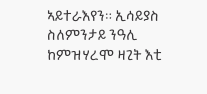ኣይተራእየን። ኢሳይያስ ስለምንታይ ንዓሊ ከምዝሃረሞ ዛጊት እቲ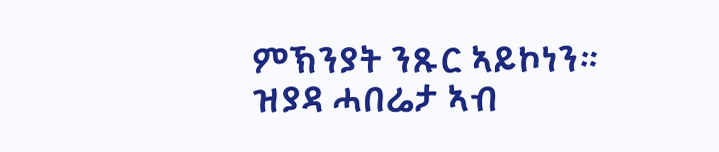ምኽንያት ንጹር ኣይኮነን። ዝያዳ ሓበሬታ ኣብ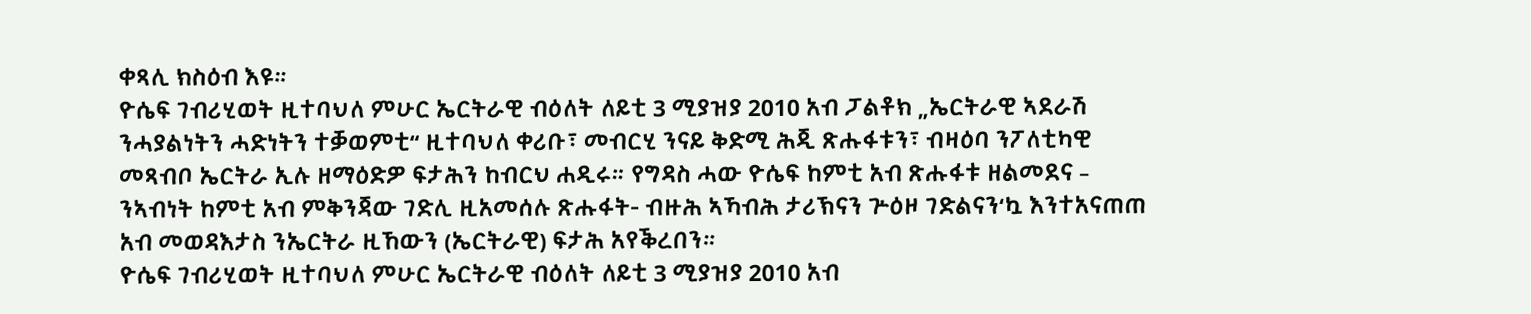ቀጻሊ ክስዕብ እዩ።
ዮሴፍ ገብሪሂወት ዚተባህለ ምሁር ኤርትራዊ ብዕለት ለይቲ 3 ሚያዝያ 2010 አብ ፓልቶክ „ኤርትራዊ ኣደራሽ ንሓያልነትን ሓድነትን ተቓወምቲ“ ዚተባህለ ቀሪቡ፣ መብርሂ ንናይ ቅድሚ ሕጂ ጽሑፋቱን፣ ብዛዕባ ንፖለቲካዊ መጻብቦ ኤርትራ ኢሉ ዘማዕድዎ ፍታሕን ከብርህ ሐዲሩ። የግዳስ ሓው ዮሴፍ ከምቲ አብ ጽሑፋቱ ዘልመደና – ንኣብነት ከምቲ አብ ምቅንጃው ገድሊ ዚአመሰሉ ጽሑፋት- ብዙሕ ኣኻብሕ ታሪኽናን ጕዕዞ ገድልናን‘ኳ እንተአናጠጠ አብ መወዳእታስ ንኤርትራ ዚኸውን (ኤርትራዊ) ፍታሕ አየቕረበን።
ዮሴፍ ገብሪሂወት ዚተባህለ ምሁር ኤርትራዊ ብዕለት ለይቲ 3 ሚያዝያ 2010 አብ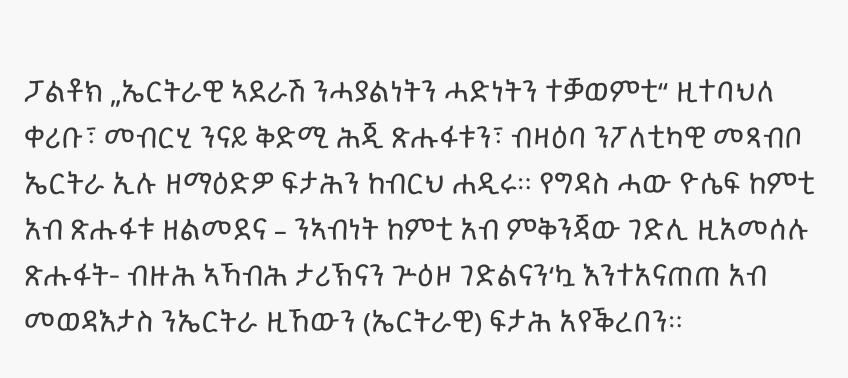ፓልቶክ „ኤርትራዊ ኣደራሽ ንሓያልነትን ሓድነትን ተቓወምቲ“ ዚተባህለ ቀሪቡ፣ መብርሂ ንናይ ቅድሚ ሕጂ ጽሑፋቱን፣ ብዛዕባ ንፖለቲካዊ መጻብቦ ኤርትራ ኢሉ ዘማዕድዎ ፍታሕን ከብርህ ሐዲሩ። የግዳስ ሓው ዮሴፍ ከምቲ አብ ጽሑፋቱ ዘልመደና – ንኣብነት ከምቲ አብ ምቅንጃው ገድሊ ዚአመሰሉ ጽሑፋት- ብዙሕ ኣኻብሕ ታሪኽናን ጕዕዞ ገድልናን‘ኳ እንተአናጠጠ አብ መወዳእታስ ንኤርትራ ዚኸውን (ኤርትራዊ) ፍታሕ አየቕረበን።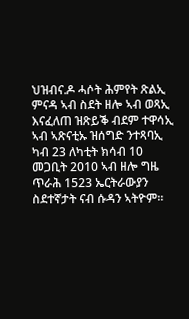ህዝብና.ዶ ሓሶት ሕምየት ጽልኢ
ምናዳ ኣብ ስደት ዘሎ ኣብ ወጻኢ
እናፈለጠ ዝጽይቕ ብደም ተዋሳኢ
ኣብ ኣጽናቲኡ ዝሰግድ ንተጻባኢ
ካብ 23 ለካቲት ክሳብ 10 መጋቢት 2010 ኣብ ዘሎ ግዜ ጥራሕ 1523 ኤርትራውያን ስደተኛታት ናብ ሱዳን ኣትዮም።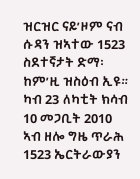ዝርዝር ናይ’ዞም ናብ ሱዳን ዝኣተው 1523 ስደተኛታት ድማ፡ ከም’ዚ ዝስዕብ ኢዩ።
ካብ 23 ለካቲት ክሳብ 10 መጋቢት 2010 ኣብ ዘሎ ግዜ ጥራሕ 1523 ኤርትራውያን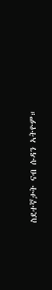ስደተኛታት ናብ ሱዳን ኣትዮም።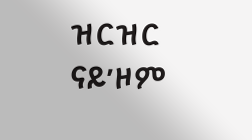ዝርዝር ናይ’ዞም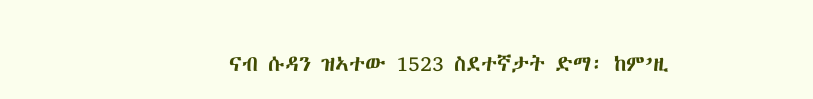ናብ ሱዳን ዝኣተው 1523 ስደተኛታት ድማ፡ ከም’ዚ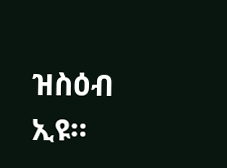ዝስዕብ ኢዩ።